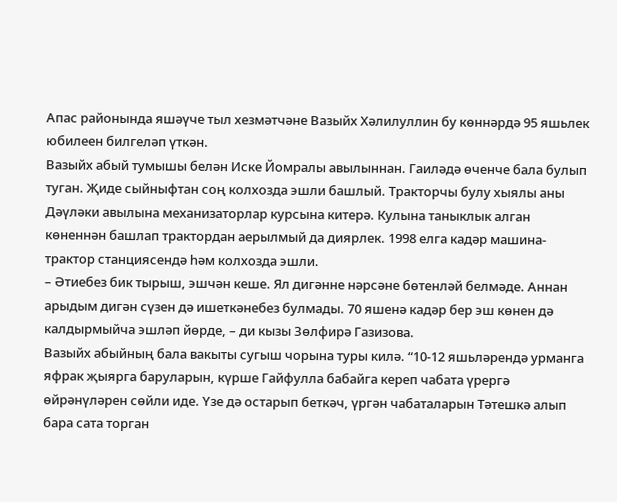Апас районында яшәүче тыл хезмәтчәне Вазыйх Хәлилуллин бу көннәрдә 95 яшьлек юбилеен билгеләп үткән.
Вазыйх абый тумышы белән Иске Йомралы авылыннан. Гаиләдә өченче бала булып туган. Җиде сыйныфтан соң колхозда эшли башлый. Тракторчы булу хыялы аны Дәүләки авылына механизаторлар курсына китерә. Кулына таныклык алган көненнән башлап трактордан аерылмый да диярлек. 1998 елга кадәр машина-трактор станциясендә һәм колхозда эшли.
– Әтиебез бик тырыш, эшчән кеше. Ял дигәнне нәрсәне бөтенләй белмәде. Аннан арыдым дигән сүзен дә ишеткәнебез булмады. 70 яшенә кадәр бер эш көнен дә калдырмыйча эшләп йөрде, – ди кызы Зөлфирә Газизова.
Вазыйх абыйның бала вакыты сугыш чорына туры килә. “10-12 яшьләрендә урманга яфрак җыярга баруларын, күрше Гайфулла бабайга кереп чабата үрергә өйрәнүләрен сөйли иде. Үзе дә остарып беткәч, үргән чабаталарын Тәтешкә алып бара сата торган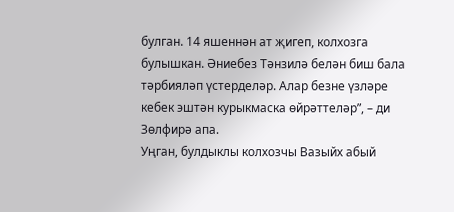булган. 14 яшеннән ат җигеп, колхозга булышкан. Әниебез Тәнзилә белән биш бала тәрбияләп үстерделәр. Алар безне үзләре кебек эштән курыкмаска өйрәттеләр”, – ди Зөлфирә апа.
Уңган, булдыклы колхозчы Вазыйх абый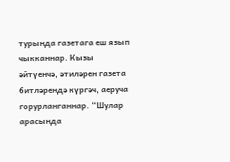турында газетага еш язып чыкканнар. Кызы әйтүенчә, әтиләрен газета битләрендә күргәч, аеруча горурланганнар. “Шулар арасында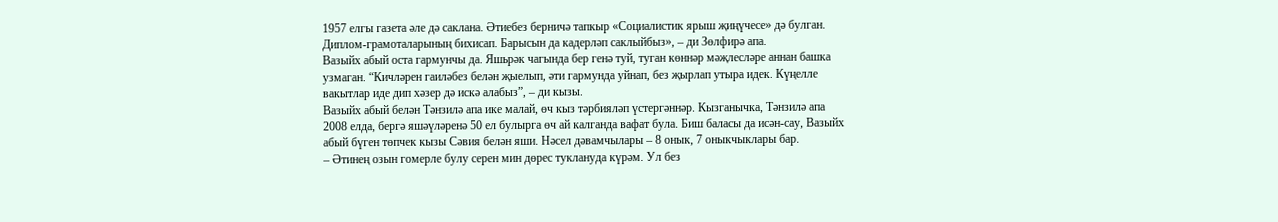1957 елгы газета әле дә саклана. Әтиебез берничә тапкыр «Социалистик ярыш җиңүчесе» дә булган. Диплом-грамоталарының бихисап. Барысын да кадерләп саклыйбыз», – ди Зөлфирә апа.
Вазыйх абый оста гармунчы да. Яшьрәк чагында бер генә туй, туган көннәр мәҗлесләре аннан башка узмаган. “Кичләрен гаиләбез белән җыелып, әти гармунда уйнап, без җырлап утыра идек. Күңелле вакытлар иде дип хәзер дә искә алабыз”, – ди кызы.
Вазыйх абый белән Тәнзилә апа ике малай, өч кыз тәрбияләп үстергәннәр. Кызганычка, Тәнзилә апа 2008 елда, бергә яшәүләренә 50 ел булырга өч ай калганда вафат була. Биш баласы да исән-сау, Вазыйх абый бүген төпчек кызы Сәвия белән яши. Нәсел дәвамчылары – 8 онык, 7 оныкчыклары бар.
– Әтинең озын гомерле булу серен мин дөрес туклануда күрәм. Ул без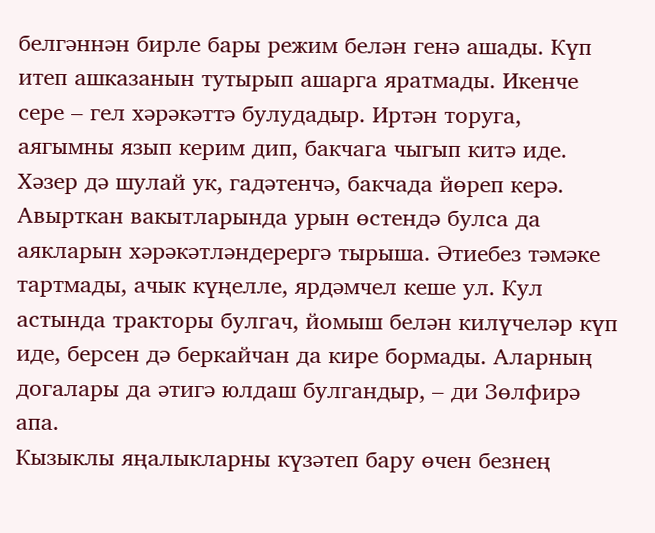белгәннән бирле бары режим белән генә ашады. Күп итеп ашказанын тутырып ашарга яратмады. Икенче сере – гел хәрәкәттә булудадыр. Иртән торуга, аягымны язып керим дип, бакчага чыгып китә иде. Хәзер дә шулай ук, гадәтенчә, бакчада йөреп керә. Авырткан вакытларында урын өстендә булса да аякларын хәрәкәтләндерергә тырыша. Әтиебез тәмәке тартмады, ачык күңелле, ярдәмчел кеше ул. Кул астында тракторы булгач, йомыш белән килүчеләр күп иде, берсен дә беркайчан да кире бормады. Аларның догалары да әтигә юлдаш булгандыр, – ди Зөлфирә апа.
Кызыклы яңалыкларны күзәтеп бару өчен безнең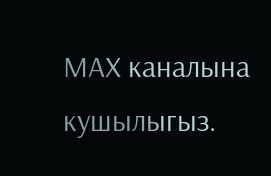МАХ каналына кушылыгыз.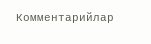Комментарийлар